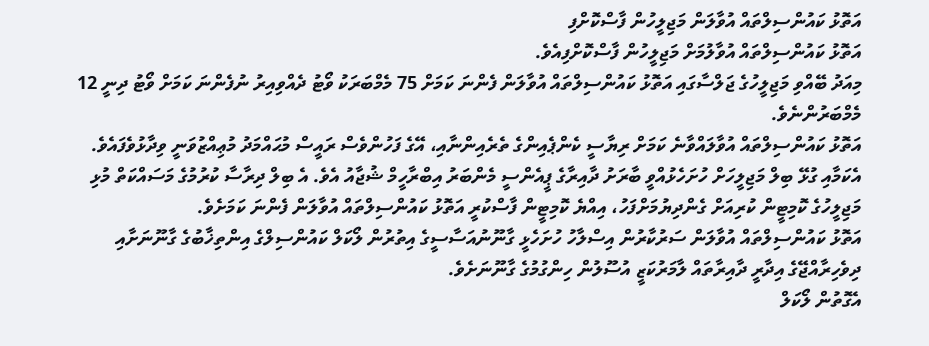އަތޮޅު ކައުންސިލްތައް އުވާލަން މަޖިލީހުން ފާސްކޮށްފި
އަތޮޅު ކައުންސިލްތައް އުވާލުމަށް މަޖިލީހުން ފާސްކޮށްފިއެވެ.
މިއަދު ބޭއްވި މަޖިލީހުގެ ޖަލްސާގައި އަތޮޅު ކައުންސިލްތައް އުވާލަން ފެންނަ ކަމަށް 75 މެމްބަރަކު ވޯޓު ދެއްވިއިރު ނުފެންނަ ކަމަށް ވޯޓު ދިނީ 12 މެމްބަރުންނެވެ.
އަތޮޅު ކައުންސިލްތައް އުވާލައްވާނެ ކަމަށް ރިޔާސީ ކެންޕެއިންގެ ތެރެއިންނާއި، އޭގެ ފަހުންވެސް ރައީސް މުޙައްމަދު މުޢިއްޒުވަނީ ވިދާޅުވެފައެވެ.
އެކަމާއި ގުޅޭ ބިލް މަޖިލީހަށް ހުށަހެޅުއްވީ ބާރަށު ދާއިރާގެ ޕީއެންސީ މެންބަރު އިބްރާހީމް ޝުޖާއު އެވެ. އެ ބިލް ދިރާސާ ކުރުމުގެ މަސައްކަތް މުޅި މަޖިލީހުގެ ކޮމިޓީން ކުރިއަށް ގެންދިޔުމަށްފަހު، އިއްޔެ ކޮމިޓީން ފާސްކުރީ އަތޮޅު ކައުންސިލްތައް އުވާލަން ފެންނަ ކަމަށެވެ.
އަތޮޅު ކައުންސިލްތައް އުވާލަން ސަރުކާރުން އިސްލާހު ހުށަހެޅީ ގާނޫނުއަސާސީގެ އިތުރުން ލޯކަލް ކައުންސިލްގެ އިންތިޚާބުގެ ގާނޫނަށާއި ދިވެހިރާއްޖޭގެ އިދާރީ ދާއިރާތައް ލާމަރުކަޒީ އުސޫލުން ހިންގުމުގެ ގާނޫނަށެވެ.
އެގޮތުން ލޯކަލް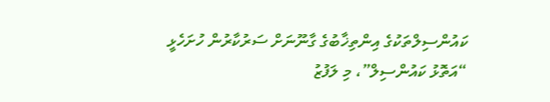ކައުންސިލްތަކުގެ އިންތިޚާބުގެ ގާނޫނަށް ސަރުކާރުން ހުށަހެޅީ “އަތޮޅު ކައުންސިލް”، މި ލަފުޒު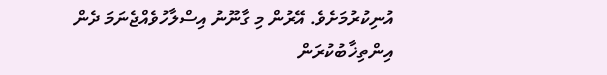އުނިކުރުމަށެވެ. އޭރުން މި ގާނޫނު އިސްލާހުވެއްޖެނަމަ ދެން އިންތިޚާބުކުރަން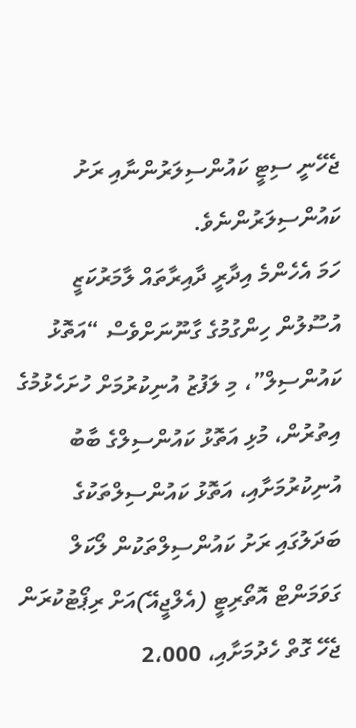ޖެހޭނީ ސިޓީ ކައުންސިލަރުންނާއި ރަށު ކައުންސިލަރުންނެވެ.
ހަމަ އެހެންމެ އިދާރީ ދާއިރާތައް ލާމަރުކަޒީ އުސޫލުން ހިންގުމުގެ ގާނޫނަށްވެސް “އަތޮޅު ކައުންސިލް”، މި ލަފުޒު އުނިކުރުމަށް ހުށަހެޅުމުގެ އިތުރުން، މުޅި އަތޮޅު ކައުންސިލްގެ ބާބު އުނިކުރުމަށާއި، އަތޮޅު ކައުންސިލްތަކުގެ ބަދަލުގައި ރަށު ކައުންސިލްތަކުން ލޯކަލް ގަވަމަންޓް އޮތޯރިޓީ (އެލްޖީއޭ)އަށް ރިޕޯޓުކުރަން ޖެހޭ ގޮތް ހެދުމަށާއި، 2،000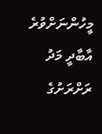މީހުންނަށްވުރެ އާބާދީ މަދު ރަށްރަށުގެ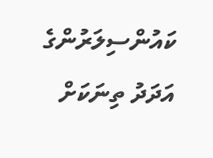ކައުންސިލަރުންގެ އަދަދު ތިނަކަށް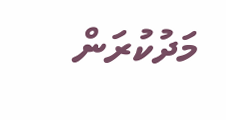މަދުކުރަން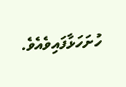ހުށަހަޅާފައިވެއެވެ.